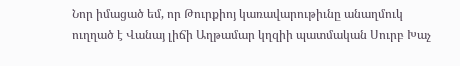Նոր իմացած եմ, որ Թուրքիոյ կառավարութիւնը անաղմուկ ուղղած է Վանայ լիճի Աղթամար կղզիի պատմական Սուրբ Խաչ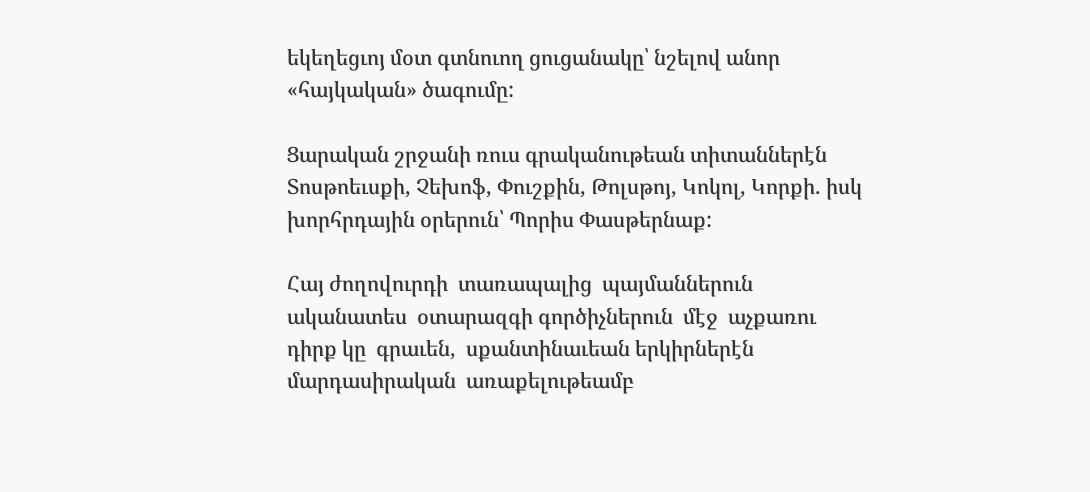եկեղեցւոյ մօտ գտնուող ցուցանակը՝ նշելով անոր «հայկական» ծագումը:

Ցարական շրջանի ռուս գրականութեան տիտաններէն Տոսթոեւսքի, Չեխոֆ, Փուշքին, Թոլսթոյ, Կոկոլ, Կորքի. իսկ խորհրդային օրերուն՝ Պորիս Փասթերնաք:

Հայ ժողովուրդի  տառապալից  պայմաններուն ականատես  օտարազգի գործիչներուն  մէջ  աչքառու  դիրք կը  գրաւեն,  սքանտինաւեան երկիրներէն մարդասիրական  առաքելութեամբ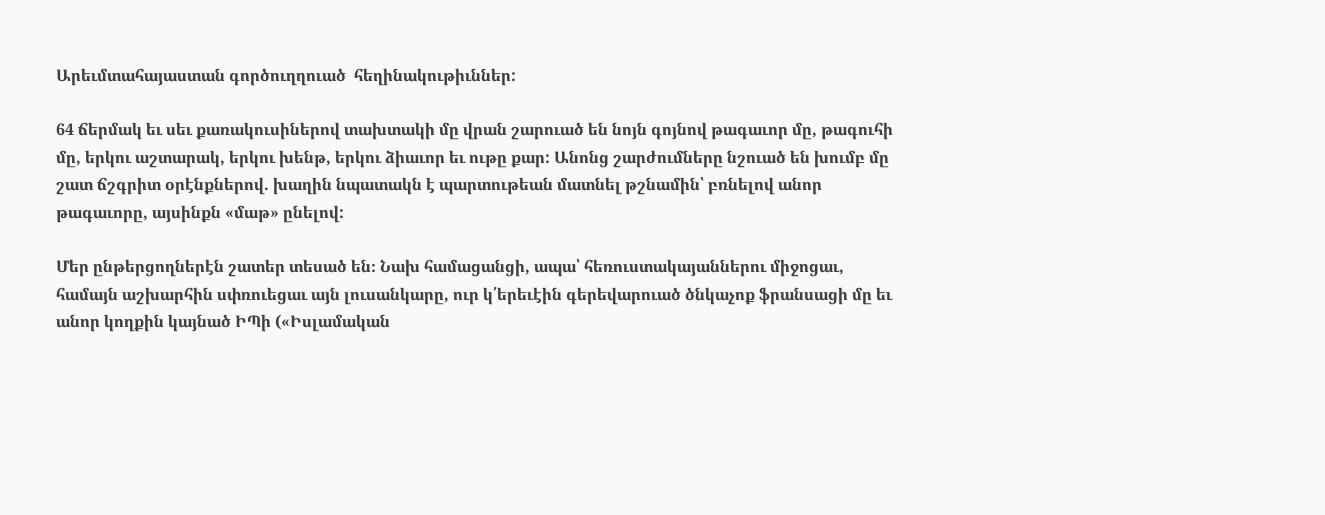Արեւմտահայաստան գործուղղուած  հեղինակութիւններ:

64 ճերմակ եւ սեւ քառակուսիներով տախտակի մը վրան շարուած են նոյն գոյնով թագաւոր մը, թագուհի մը, երկու աշտարակ, երկու խենթ, երկու ձիաւոր եւ ութը քար: Անոնց շարժումները նշուած են խումբ մը շատ ճշգրիտ օրէնքներով. խաղին նպատակն է պարտութեան մատնել թշնամին՝ բռնելով անոր թագաւորը, այսինքն «մաթ» ընելով:

Մեր ընթերցողներէն շատեր տեսած են։ Նախ համացանցի, ապա՝ հեռուստակայաններու միջոցաւ, համայն աշխարհին սփռուեցաւ այն լուսանկարը, ուր կ՛երեւէին գերեվարուած ծնկաչոք ֆրանսացի մը եւ անոր կողքին կայնած ԻՊի («Իսլամական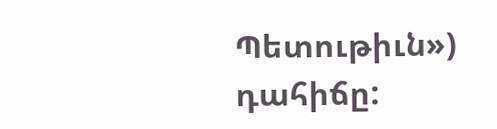Պետութիւն») դահիճը: